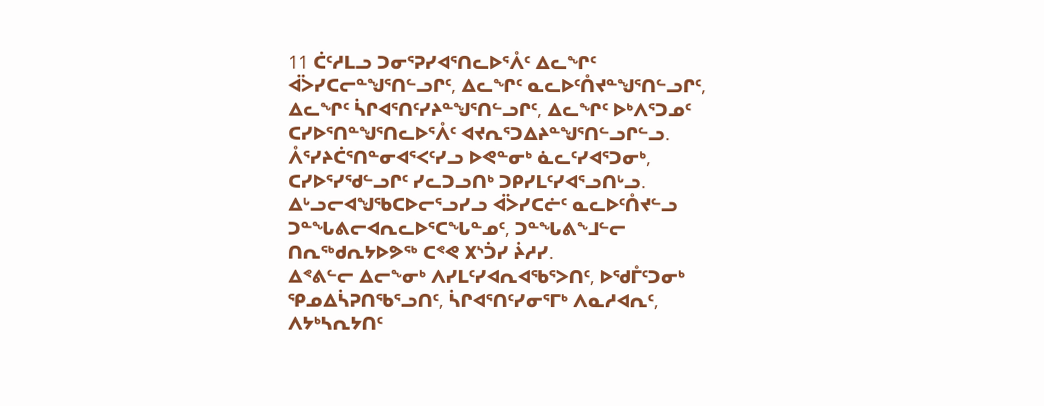11 ᑖᑦᓱᒪᓗ ᑐᓂᕐᕈᓯᐊᕐᑎᓚᐅᕐᐰᑦ ᐃᓚᖏᑦ ᐋᐴᓯᑕᓕᓐᖑᕐᑎᓪᓗᒋᑦ, ᐃᓚᖏᑦ ᓇᓚᐅᑦᑍᔪᓐᖑᕐᑎᓪᓗᒋᑦ, ᐃᓚᖏᑦ ᓵᒋᐊᕐᑎᑦᓯᔨᓐᖑᕐᑎᓪᓗᒋᑦ, ᐃᓚᖏᑦ ᐅᒃᐱᕐᑐᓄᑦ ᑕᓯᐅᕐᑎᓐᖑᕐᑎᓚᐅᕐᐰᑦ ᐊᔪᕆᕐᑐᐃᔨᓐᖑᕐᑎᓪᓗᒋᓪᓗ.
ᐰᕐᓯᔨᑖᕐᑎᓐᓂᐊᕐᐸᑦᓯᓗ ᐅᕙᓐᓂᒃ ᓈᓚᑦᓯᐊᕐᑐᓂᒃ, ᑕᓯᐅᕐᓯᖁᓪᓗᒋᑦ ᓯᓚᑐᓗᑎᒃ ᑐᑭᓯᒪᑦᓯᐊᕐᓗᑎᒡᓗ.
ᐃᒡᓗᓕᐊᖑᖃᑕᐅᓕᕐᓗᓯᓗ ᐋᐴᓯᑕᓖᑦ ᓇᓚᐅᑦᑍᔪᓪᓗ ᑐᓐᖓᕕᓕᐊᕆᓚᐅᕐᑕᖓᓐᓄᑦ, ᑐᓐᖓᕕᖕᒧᓪᓕ ᑎᕆᖅᑯᕆᔭᐅᕗᖅ ᑕᕝᕙ ᙭ᔅᑑᓯ ᔩᓱᓯ.
ᐃᕝᕕᓪᓕ ᐃᓕᖕᓂᒃ ᐱᓯᒪᑦᓯᐊᕆᐊᖃᕐᐳᑎᑦ, ᐅᖁᒤᑦᑐᓂᒃ ᕿᓄᐃᓵᕈᑎᖃᕐᓗᑎᑦ, ᓵᒋᐊᕐᑎᑦᓯᓂᕐᒥᒃ ᐱᓇᓱᐊᕆᑦ, ᐱᔭᒃᓴᕆᔭᑎᑦ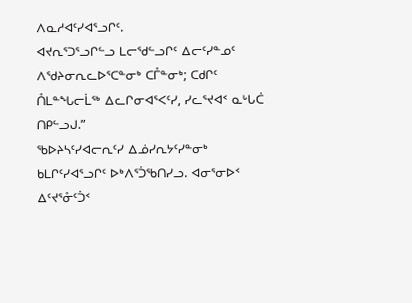ᐱᓇᓱᐊᑦᓯᐊᕐᓗᒋᑦ.
ᐊᔪᕆᕐᑐᕐᓗᒋᓪᓗ ᒪᓕᖁᓪᓗᒋᑦ ᐃᓕᑦᓯᓐᓄᑦ ᐱᖁᔨᓂᕆᓚᐅᕐᑕᓐᓂᒃ ᑕᒤᓐᓂᒃ; ᑕᑯᒋᑦ ᑍᒪᓐᖓᓕᒫᖅ ᐃᓚᒋᓂᐊᕐᐸᑦᓯ, ᓯᓚᕐᔪᐊᑉ ᓇᒡᒐᑖ ᑎᑭᓪᓗᒍ.”
ᖃᐅᔨᓴᑦᓯᐊᓕᕆᑦᓯ ᐃᓅᓯᕆᔭᑦᓯᓐᓂᒃ ᑲᒪᒋᑦᓯᐊᕐᓗᒋᑦ ᐅᒃᐱᕐᑑᖃᑎᓯᓗ. ᐊᓂᕐᓂᐅᑉ ᐃᑦᔪᕐᓁᑦᑑᑉ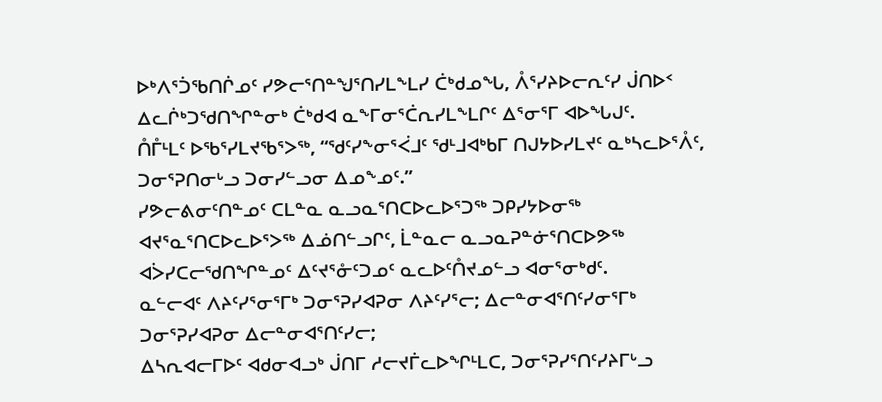ᐅᒃᐱᕐᑑᖃᑎᒌᓄᑦ ᓯᕗᓕᕐᑎᓐᖑᕐᑎᓯᒪᖕᒪᓯ ᑖᒃᑯᓄᖓ, ᐰᕐᓯᔨᐅᓕᕆᑦᓯ ᒎᑎᐅᑉ ᐃᓚᒌᒃᑐᖁᑎᖏᓐᓂᒃ ᑖᒃᑯᐊ ᓇᖕᒥᓂᕐᑖᕆᓯᒪᖕᒪᒋᑦ ᐃᕐᓂᕐᒥ ᐊᐅᖓᒍᑦ.
ᑍᒤᒻᒪᑦ ᐅᖃᕐᓯᒪᔪᖃᕐᐳᖅ, “ᖁᑦᓯᖕᓂᕐᐹᒧᑦ ᖁᒻᒧᐊᒃᑲᒥ ᑎᒍᔭᐅᓯᒪᔪᑦ ᓇᒃᓴᓚᐅᕐᐰᑦ, ᑐᓂᕐᕈᑎᓂᒡᓗ ᑐᓂᓯᓪᓗᓂ ᐃᓄᖕᓄᑦ.”
ᓯᕗᓕᕕᓂᑦᑎᓐᓄᑦ ᑕᒪᓐᓇ ᓇᓗᓇᕐᑎᑕᐅᓚᐅᕐᑐᖅ ᑐᑭᓯᔭᐅᓂᖅ ᐊᔪᕐᓇᕐᑎᑕᐅᓚᐅᕐᐳᖅ ᐃᓅᑎᓪᓗᒋᑦ, ᒫᓐᓇᓕ ᓇᓗᓇᕈᓐᓃᕐᑎᑕᐅᕗᖅ ᐊᐴᓯᑕᓕᖁᑎᖏᓐᓄᑦ ᐃᑦᔪᕐᓁᑦᑐᓄᑦ ᓇᓚᐅᑦᑍᔪᓄᓪᓗ ᐊᓂᕐᓂᒃᑯᑦ.
ᓇᓪᓕᐊᑦ ᐱᔨᑦᓯᕐᓂᕐᒥᒃ ᑐᓂᕐᕈᓯᐊᕈᓂ ᐱᔨᑦᓯᕐᓕ; ᐃᓕᓐᓂᐊᕐᑎᑦᓯᓂᕐᒥᒃ ᑐᓂᕐᕈᓯᐊᕈᓂ ᐃᓕᓐᓂᐊᕐᑎᑦᓯᓕ;
ᐃᓴᕆᐊᓕᒥᐅᑦ ᐊᑯᓂᐊᓗᒃ ᒎᑎᒥ ᓱᓕᔪᒦᓚᐅᖏᒻᒪᑕ, ᑐᓂᕐᕈᓯᕐᑎᑦᓯᔨᒥᒡᓗ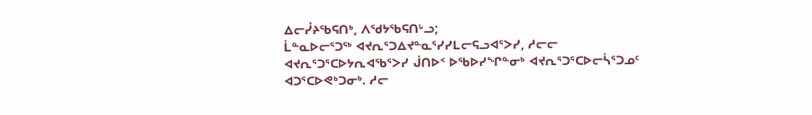ᐃᓕᓮᔨᖃᕋᑎᒃ, ᐱᖁᔭᖃᕋᑎᒡᓗ;
ᒫᓐᓇᐅᓕᕐᑐᖅ ᐊᔪᕆᕐᑐᐃᔪᓐᓇᕐᓯᓯᒪᓕᕋᓗᐊᕐᐳᓯ, ᓱᓕᓕ ᐊᔪᕆᕐᑐᕐᑕᐅᔭᕆᐊᖃᕐᐳᓯ ᒎᑎᐅᑉ ᐅᖃᐅᓯᖏᓐᓂᒃ ᐊᔪᕆᕐᑐᕐᑕᐅᓕᓵᕐᑐᓄᑦ ᐊᑐᕐᑕᐅᕙᒃᑐᓂᒃ. ᓱᓕ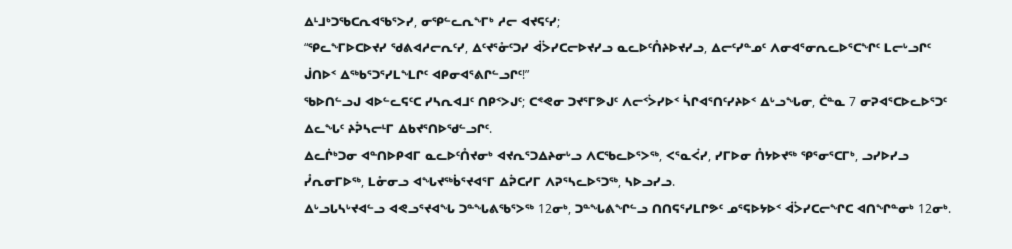ᐃᒻᒧᒃᑐᖃᑕᕆᐊᖃᕐᐳᓯ, ᓂᕿᓪᓚᕆᖕᒥᒃ ᓱᓕ ᐊᔪᕋᑦᓯ;
“ᕿᓚᖕᒥᐅᑕᐅᔪᓯ ᖁᕕᐊᓱᓕᕆᑦᓯ, ᐃᑦᔪᕐᓁᑦᑐᓯ ᐋᐴᓯᑕᓕᐅᔪᓯᓗ ᓇᓚᐅᑦᑍᔨᐅᔪᓯᓗ, ᐃᓕᑦᓯᓐᓄᑦ ᐱᓂᐊᕐᓂᕆᓚᐅᕐᑕᖏᑦ ᒪᓕᒡᓗᒋᑦ ᒎᑎᐅᑉ ᐃᖅᑲᕐᑐᕐᓯᒪᖕᒪᒋᑦ ᐊᑭᓂᐊᕐᕕᒋᓪᓗᒋᑦ!”
ᖃᐅᑎᓪᓗᒍ ᐊᐅᓪᓚᕋᑦᑕ ᓯᓴᕆᐊᒧᑦ ᑎᑭᑉᐳᒍᑦ; ᑕᕝᕙᓂ ᑐᔪᕐᒥᕗᒍᑦ ᐱᓕᑉᐴᓯᐅᑉ ᓵᒋᐊᕐᑎᑦᓯᔨᐅᑉ ᐃᒡᓗᖓᓂ, ᑖᓐᓇ 7 ᓂᕈᐊᕐᑕᐅᓚᐅᕐᑐᑦ ᐃᓚᖓᑦ ᔨᕉᓴᓕᒻᒥ ᐃᑲᔪᕐᑎᐅᖁᓪᓗᒋᑦ.
ᐃᓚᒌᒃᑐᓂ ᐊᓐᑎᐅᑭᐊᒥ ᓇᓚᐅᑦᑍᔪᓂᒃ ᐊᔪᕆᕐᑐᐃᔨᓂᒡᓗ ᐱᑕᖃᓚᐅᕐᐳᖅ, ᐸᕐᓇᐹᓯ, ᓯᒥᐅᓂ ᑍᔭᐅᔪᖅ ᕿᕐᓂᕐᑕᒥᒃ, ᓗᓯᐅᓯᓗ ᓮᕆᓂᒥᐅᖅ, ᒪᓁᓂᓗ ᐊᖓᔪᖅᑳᕐᔪᐊᕐᒥ ᐃᕉᑕᓯᒥ ᐱᕈᕐᓴᓚᐅᕐᑐᖅ, ᓴᐅᓗᓯᓗ.
ᐃᒡᓗᒐᓴᒡᔪᐊᓪᓗ ᐊᕙᓗᕐᔪᐊᖓ ᑐᓐᖓᕕᖃᕐᐳᖅ 12ᓂᒃ, ᑐᓐᖓᕕᖏᓪᓗ ᑎᑎᕋᕐᓯᒪᒋᕗᑦ ᓄᕐᕋᐅᔭᐅᑉ ᐋᐴᓯᑕᓕᖏᑕ ᐊᑎᖏᓐᓂᒃ 12ᓂᒃ.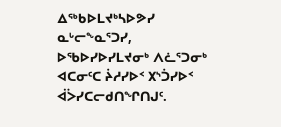ᐃᖅᑲᐅᒪᔪᒃᓴᐅᕗᓯ ᓇᒡᓕᖕᓇᕐᑐᓯ, ᐅᖃᐅᓯᐅᓯᒪᔪᓂᒃ ᐱᓛᕐᑐᓂᒃ ᐊᑕᓂᑦᑕ ᔩᓱᓯᐅᑉ ᙭ᔅᑑᓯᐅᑉ ᐋᐴᓯᑕᓕᑯᑎᖏᑎᒍᑦ.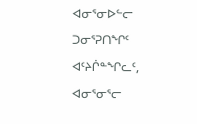ᐊᓂᕐᓂᐅᓪᓕ ᑐᓂᕐᕈᑎᖏᑦ ᐊᑦᔨᒌᓐᖏᓚᑦ, ᐊᓂᕐᓂᕐᓕ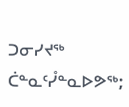ᑐᓂᓯᔪᖅ ᑖᓐᓇᑦᓮᓐᓇᐅᕗᖅ;